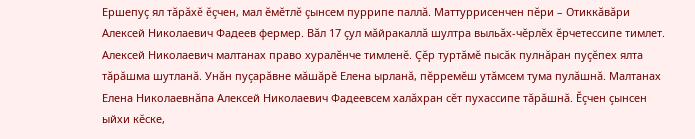Ершепуç ял тăрăхĕ ĕçчен, мал ĕмĕтлĕ çынсем пуррипе паллă. Маттуррисенчен пĕри – Отиккăвăри Алексей Николаевич Фадеев фермер. Вăл 17 çул мăйракаллă шултра выльăх-чĕрлĕх ĕрчетессипе тимлет.
Алексей Николаевич малтанах право хуралĕнче тимленĕ. Çĕр туртăмĕ пысăк пулнăран пуçĕпех ялта тăрăшма шутланă. Унăн пуçарăвне мăшăрĕ Елена ырланă, пĕрремĕш утăмсем тума пулăшнă. Малтанах Елена Николаевнăпа Алексей Николаевич Фадеевсем халăхран сĕт пухассипе тăрăшнă. Ĕçчен çынсен ыйхи кĕске,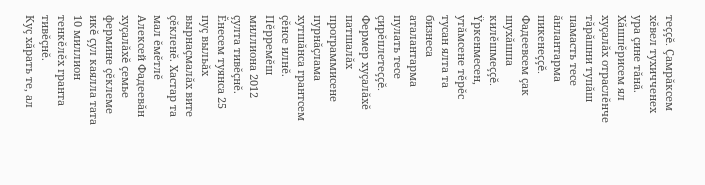теççĕ. Çамрăксем хĕвел тухичченех ура çине тăнă. Хăшпĕрисем ял хуçалăх отраслĕнче тăрăшни тупăш памасть тесе ăнлантарма пикенеççĕ. Фадеевсем çак шухăшпа килĕшмеççĕ. Ÿркенмесен, утăмсене тĕрĕс тусан ялта та бизнеса аталантарма пулать тесе çирĕплетеççĕ.
Фермер хуçалăхĕ патшалăх программисене пурнăçлама хутшăнса грантсем çĕнсе илнĕ. Пĕрремĕш миллиона 2012 çулта тивĕçнĕ. Ĕнесем туянса 25 пуç выльăх вырнаçмалăх вите çĕкленĕ. Хастар та мал ĕмĕтлĕ Алексей Фадеевăн хуçалăхĕ çемье фермине çĕклеме икĕ çул каялла тата 10 миллион тенкĕлĕх гранта тивĕçнĕ.
Куç хăрать те, ал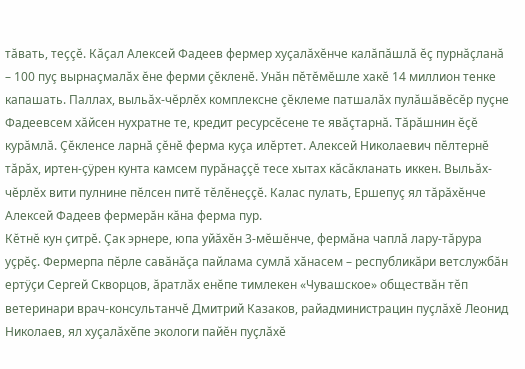тăвать, теççĕ. Кăçал Алексей Фадеев фермер хуçалăхĕнче калăпăшлă ĕç пурнăçланă – 100 пуç вырнаçмалăх ĕне ферми çĕкленĕ. Унăн пĕтĕмĕшле хакĕ 14 миллион тенке капашать. Паллах, выльăх-чĕрлĕх комплексне çĕклеме патшалăх пулăшăвĕсĕр пуçне Фадеевсем хăйсен нухратне те, кредит ресурсĕсене те явăçтарнă. Тăрăшнин ĕçĕ курăмлă. Çĕкленсе ларнă çĕнĕ ферма куçа илĕртет. Алексей Николаевич пĕлтернĕ тăрăх, иртен-çÿрен кунта камсем пурăнаççĕ тесе хытах кăсăкланать иккен. Выльăх-чĕрлĕх вити пулнине пĕлсен питĕ тĕлĕнеççĕ. Калас пулать, Ершепуç ял тăрăхĕнче Алексей Фадеев фермерăн кăна ферма пур.
Кĕтнĕ кун çитрĕ. Çак эрнере, юпа уйăхĕн 3-мĕшĕнче, фермăна чаплă лару-тăрура уçрĕç. Фермерпа пĕрле савăнăçа пайлама сумлă хăнасем – республикăри ветслужбăн ертÿçи Сергей Скворцов, ăратлăх енĕпе тимлекен «Чувашское» обществăн тĕп ветеринари врач-консультанчĕ Дмитрий Казаков, райадминистрацин пуçлăхĕ Леонид Николаев, ял хуçалăхĕпе экологи пайĕн пуçлăхĕ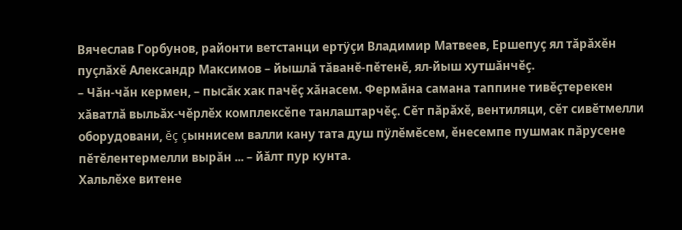Вячеслав Горбунов, районти ветстанци ертÿçи Владимир Матвеев, Ершепуç ял тăрăхĕн пуçлăхĕ Александр Максимов – йышлă тăванĕ-пĕтенĕ, ял-йыш хутшăнчĕç.
– Чăн-чăн кермен, – пысăк хак пачĕç хăнасем. Фермăна самана таппине тивĕçтерекен хăватлă выльăх-чĕрлĕх комплексĕпе танлаштарчĕç. Сĕт пăрăхĕ, вентиляци, сĕт сивĕтмелли оборудовани, ĕç çыннисем валли кану тата душ пÿлĕмĕсем, ĕнесемпе пушмак пăрусене пĕтĕлентермелли вырăн ... – йăлт пур кунта.
Хальлĕхе витене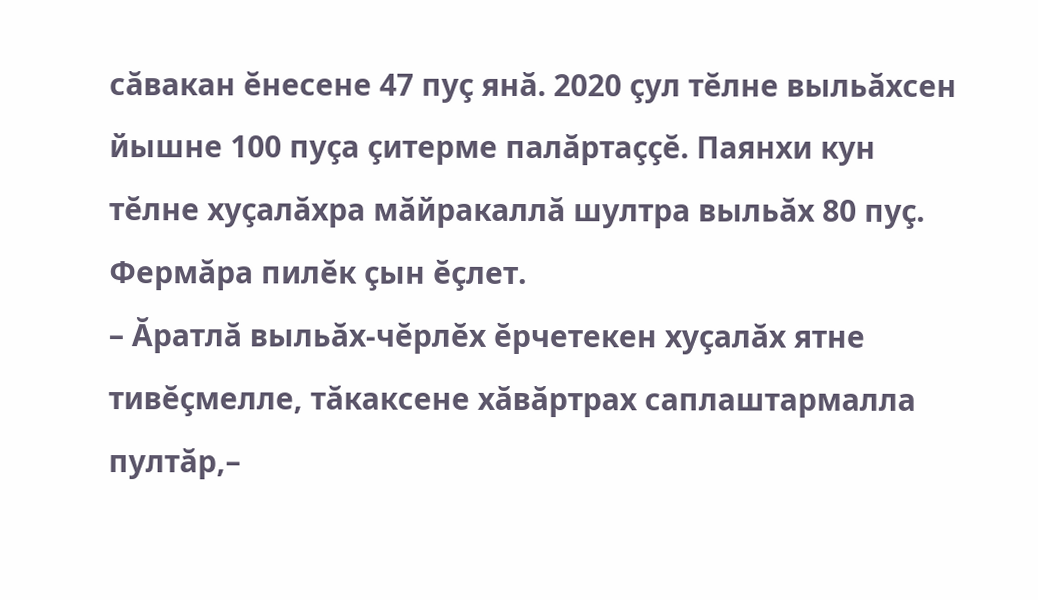сăвакан ĕнесене 47 пуç янă. 2020 çул тĕлне выльăхсен йышне 100 пуçа çитерме палăртаççĕ. Паянхи кун тĕлне хуçалăхра мăйракаллă шултра выльăх 80 пуç. Фермăра пилĕк çын ĕçлет.
– Ăратлă выльăх-чĕрлĕх ĕрчетекен хуçалăх ятне тивĕçмелле, тăкаксене хăвăртрах саплаштармалла пултăр,–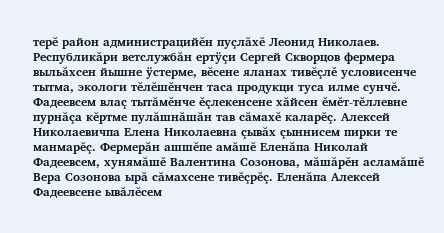терĕ район администрацийĕн пуçлăхĕ Леонид Николаев. Республикăри ветслужбăн ертÿçи Сергей Скворцов фермера выльăхсен йышне ÿстерме, вĕсене яланах тивĕçлĕ условисенче тытма, экологи тĕлĕшĕнчен таса продукци туса илме сунчĕ.
Фадеевсем влаç тытăмĕнче ĕçлекенсене хăйсен ĕмĕт-тĕллевне пурнăçа кĕртме пулăшнăшăн тав сăмахĕ каларĕç. Алексей Николаевичпа Елена Николаевна çывăх çыннисем пирки те манмарĕç. Фермерăн ашшĕпе амăшĕ Еленăпа Николай Фадеевсем, хунямăшĕ Валентина Созонова, мăшăрĕн асламăшĕ Вера Созонова ырă сăмахсене тивĕçрĕç. Еленăпа Алексей Фадеевсене ывăлĕсем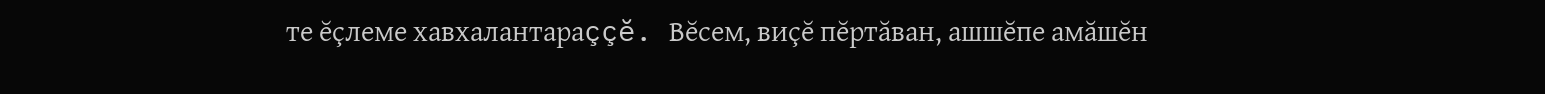те ĕçлеме хавхалантараççĕ. Вĕсем, виçĕ пĕртăван, ашшĕпе амăшĕн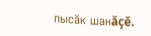пысăк шанăçĕ.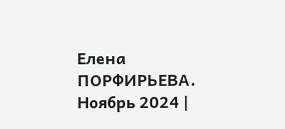Елена ПОРФИРЬЕВА.
Ноябрь 2024 |